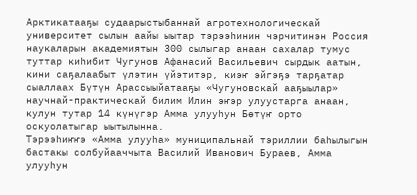Арктикатааҕы судаарыстыбаннай агротехнологическай университет сылын аайы ыытар тэрээһинин чэрчитинэн Россия наукаларын академиятын 300 сылыгар анаан сахалар тумус туттар киһибит Чугунов Афанасий Васильевич сырдык аатын, кини саҕалаабыт үлэтин үйэтитэр, киэҥ эйгэҕэ тарҕатар сыаллаах Бүтүн Арассыыйатааҕы «Чугуновскай ааҕыылар» научнай-практическай билим Илин эҥэр улуустарга анаан, кулун тутар 14 күнүгэр Амма улууһун Бөтүҥ орто оскуолатыгар ыытылынна.
Тэрээһиҥҥэ «Амма улууһа» муниципальнай тэриллии баһылыгын бастакы солбуйааччыта Василий Иванович Бураев, Амма улууһун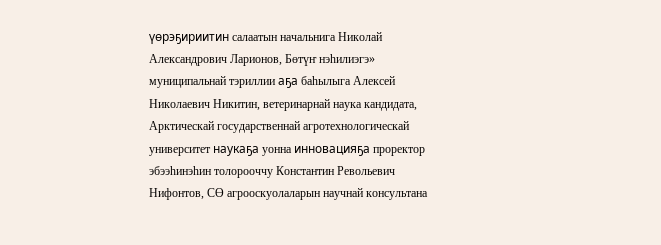үөрэҕириитин салаатын начальнига Николай Александрович Ларионов, Бөтүҥ нэһилиэгэ» муниципальнай тэриллии аҕа баһылыга Алексей Николаевич Никитин, ветеринарнай наука кандидата, Арктическай государственнай агротехнологическай университет наукаҕа уонна инновацияҕа проректор эбээһинэһин толорооччу Константин Револьевич Нифонтов, СӨ агрооскуолаларын научнай консультана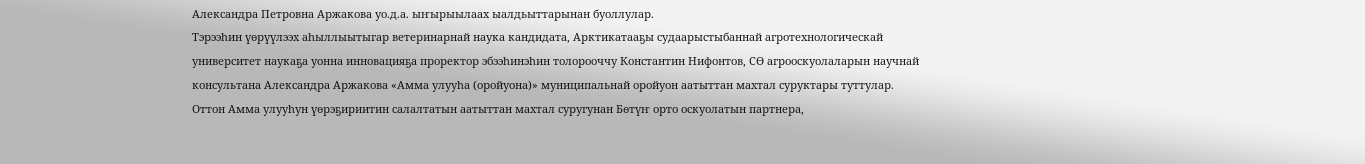Александра Петровна Аржакова уо.д.а. ыҥырыылаах ыалдьыттарынан буоллулар.
Тэрээһин үөрүүлээх аһыллыытыгар ветеринарнай наука кандидата, Арктикатааҕы судаарыстыбаннай агротехнологическай университет наукаҕа уонна инновацияҕа проректор эбээһинэһин толорооччу Константин Нифонтов, СӨ агрооскуолаларын научнай консультана Александра Аржакова «Амма улууһа (оройуона)» муниципальнай оройуон аатыттан махтал суруктары туттулар. Оттон Амма улууһун үөрэҕириитин салалтатын аатыттан махтал суругунан Бөтүҥ орто оскуолатын партнера,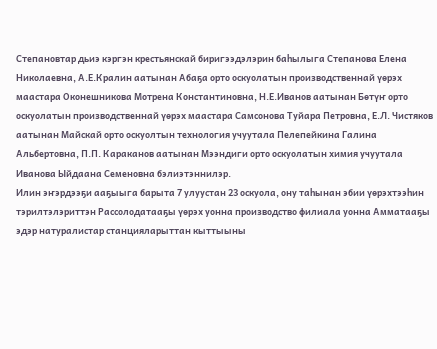Степановтар дьиэ кэргэн крестьянскай биригээдэлэрин баһылыга Степанова Елена Николаевна, А.Е.Кралин аатынан Абаҕа орто оскуолатын производственнай үөрэх маастара Оконешникова Мотрена Константиновна, Н.Е.Иванов аатынан Бөтүҥ орто оскуолатын производственнай үөрэх маастара Самсонова Туйара Петровна, Е.Л. Чистяков аатынан Майскай орто оскуолтын технология учуутала Пелепейкина Галина Альбертовна, П.П. Караканов аатынан Мээндиги орто оскуолатын химия учуутала Иванова Ыйдаана Семеновна бэлиэтэннилэр.
Илин эҥэрдээҕи ааҕыыга барыта 7 улуустан 23 оскуола, ону таһынан эбии үөрэхтээһин тэрилтэлэриттэн Рассолодатааҕы үөрэх уонна производство филиала уонна Амматааҕы эдэр натуралистар станцияларыттан кыттыыны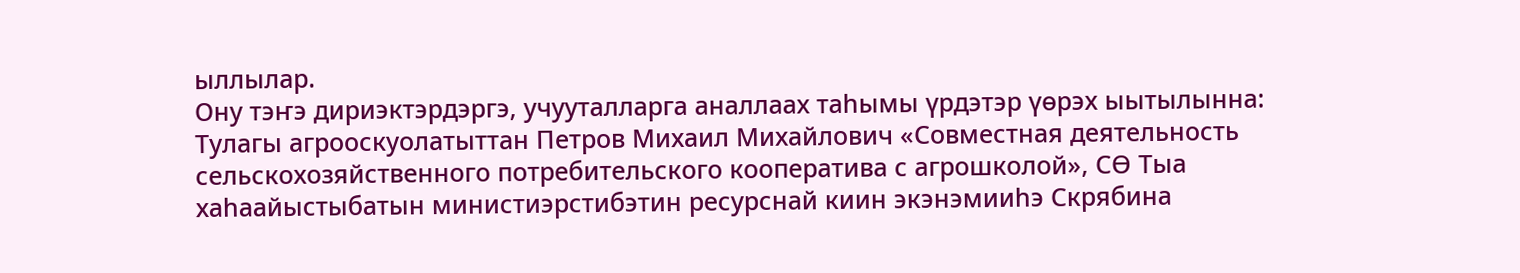ыллылар.
Ону тэҥэ дириэктэрдэргэ, учууталларга аналлаах таһымы үрдэтэр үөрэх ыытылынна: Тулагы агрооскуолатыттан Петров Михаил Михайлович «Совместная деятельность сельскохозяйственного потребительского кооператива с агрошколой», СӨ Тыа хаһаайыстыбатын министиэрстибэтин ресурснай киин экэнэмииһэ Скрябина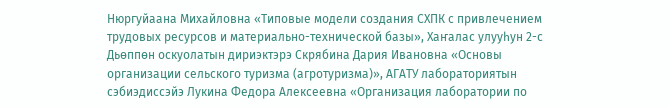Нюргуйаана Михайловна «Типовые модели создания СХПК с привлечением трудовых ресурсов и материально-технической базы», Хаҥалас улууһун 2-с Дьөппөн оскуолатын дириэктэрэ Скрябина Дария Ивановна «Основы организации сельского туризма (агротуризма)», АГАТУ лабораториятын сэбиэдиссэйэ Лукина Федора Алексеевна «Организация лаборатории по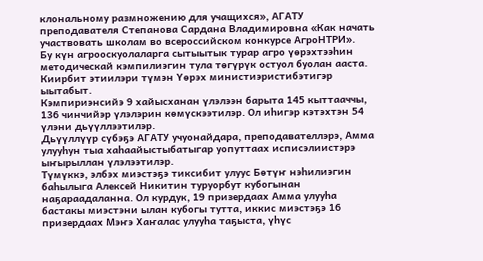клональному размножению для учащихся», АГАТУ преподавателя Степанова Сардана Владимировна «Как начать участвовать школам во всероссийском конкурсе АгроНТРИ».
Бу күн агрооскуолаларга сытыытык турар агро үөрэхтээһин методическай кэмпилиэгин тула төгүрүк остуол буолан ааста. Киирбит этиилэри түмэн Үөрэх министиэристибэтигэр ыытабыт.
Кэмпириэнсийэ 9 хайысханан үлэлээн барыта 145 кыттааччы, 136 чинчийэр үлэлэрин көмүскээтилэр. Ол иһигэр кэтэхтэн 54 үлэни дьүүллээтилэр.
Дьүүллүүр сүбэҕэ АГАТУ учуонайдара, преподавателлэрэ, Амма улууһун тыа хаһаайыстыбатыгар уопуттаах исписэлиистэрэ ыҥырыллан үлэлээтилэр.
Түмүккэ, элбэх миэстэҕэ тиксибит улуус Бөтүҥ нэһилиэгин баһылыга Алексей Никитин туруорбут кубогынан наҕараадаланна. Ол курдук, 19 призердаах Амма улууһа бастакы миэстэни ылан кубогы тутта, иккис миэстэҕэ 16 призердаах Мэҥэ Хаҥалас улууһа таҕыста, үһүс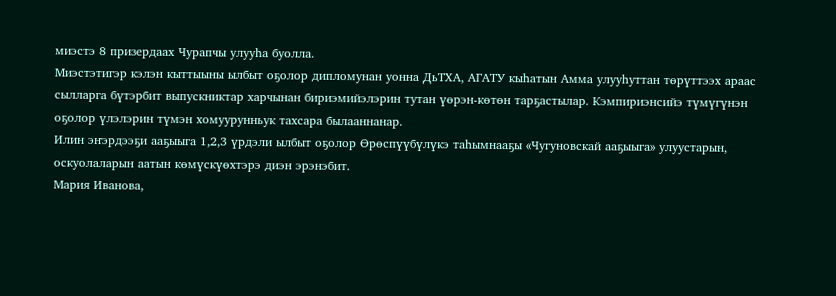миэстэ 8 призердаах Чурапчы улууһа буолла.
Миэстэтигэр кэлэн кыттыыны ылбыт оҕолор дипломунан уонна ДьТХА, АГАТУ кыһатын Амма улууһуттан төрүттээх араас сылларга бүтэрбит выпускниктар харчынан бириэмийэлэрин тутан үөрэн-көтөн тарҕастылар. Кэмпириэнсийэ түмүгүнэн оҕолор үлэлэрин түмэн хомуурунньук тахсара былааннанар.
Илин эҥэрдээҕи ааҕыыга 1,2,3 үрдэли ылбыт оҕолор Өрөспүүбүлүкэ таһымнааҕы «Чугуновскай ааҕыыга» улуустарын, оскуолаларын аатын көмүскүөхтэрэ диэн эрэнэбит.
Мария Иванова,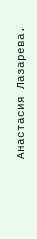Анастасия Лазарева.